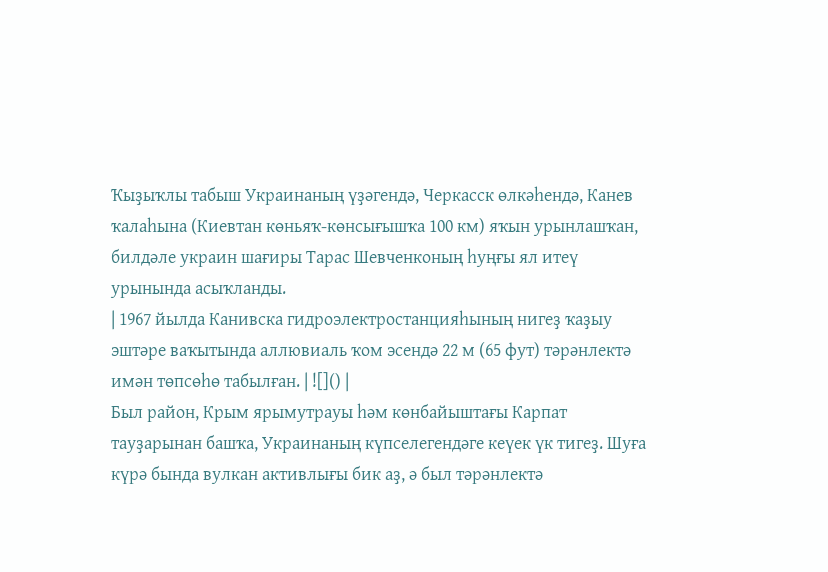Ҡыҙыҡлы табыш Украинаның үҙәгендә, Черкасск өлкәһендә, Канев ҡалаһына (Киевтан көньяҡ-көнсығышҡа 100 км) яҡын урынлашҡан, билдәле украин шағиры Тарас Шевченконың һуңғы ял итеү урынында асыҡланды.
| 1967 йылда Канивска гидроэлектростанцияһының нигеҙ ҡаҙыу эштәре ваҡытында аллювиаль ҡом эсендә 22 м (65 фут) тәрәнлектә имән төпсөһө табылған. | ![]() |
Был район, Крым ярымутрауы һәм көнбайыштағы Карпат тауҙарынан башҡа, Украинаның күпселегендәге кеүек үк тигеҙ. Шуға күрә бында вулкан активлығы бик аҙ, ә был тәрәнлектә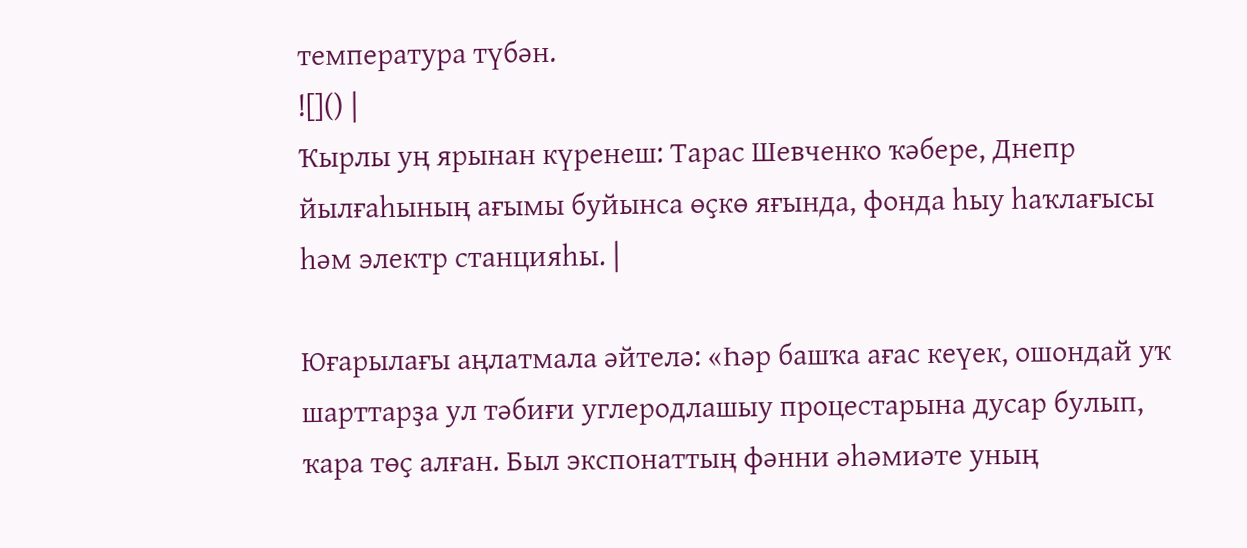температура түбән.
![]() |
Ҡырлы уң ярынан күренеш: Тарас Шевченко ҡәбере, Днепр йылғаһының ағымы буйынса өҫкө яғында, фонда һыу һаҡлағысы һәм электр станцияһы. |

Юғарылағы аңлатмала әйтелә: «Һәр башҡа ағас кеүек, ошондай уҡ шарттарҙа ул тәбиғи углеродлашыу процестарына дусар булып, ҡара төҫ алған. Был экспонаттың фәнни әһәмиәте уның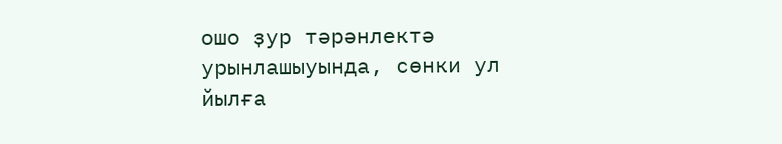ошо ҙур тәрәнлектә урынлашыуында, сөнки ул йылға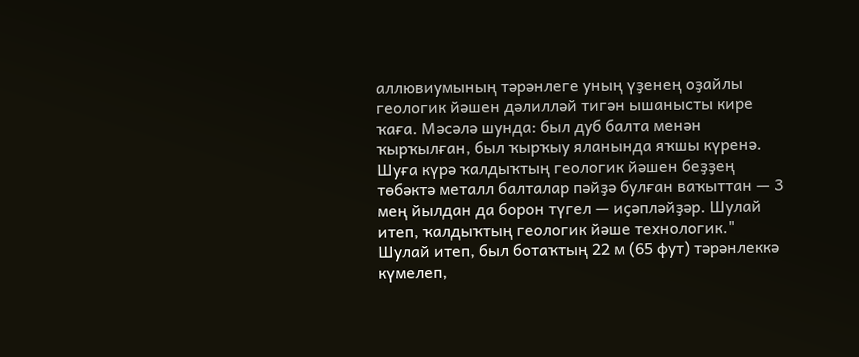аллювиумының тәрәнлеге уның үҙенең оҙайлы геологик йәшен дәлилләй тигән ышанысты кире ҡаға. Мәсәлә шунда: был дуб балта менән ҡырҡылған, был ҡырҡыу яланында яҡшы күренә. Шуға күрә ҡалдыҡтың геологик йәшен беҙҙең төбәктә металл балталар пәйҙә булған ваҡыттан — 3 мең йылдан да борон түгел — иҫәпләйҙәр. Шулай итеп, ҡалдыҡтың геологик йәше технологик."
Шулай итеп, был ботаҡтың 22 м (65 фут) тәрәнлеккә күмелеп,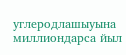углеродлашыуына миллиондарса йыл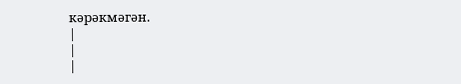кәрәкмәгән.
|
|
|